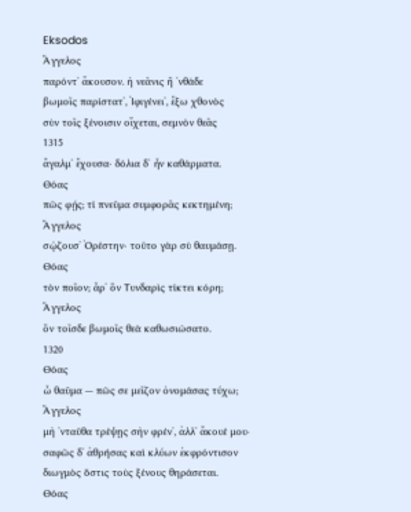Eksodos
Ἄγγελος
παρόντʼ ἄκουσον. ἡ νεᾶνις ἣ ʼνθάδε
βωμοῖς παρίστατʼ, Ἰφιγένειʼ, ἔξω χθονὸς
σὺν τοῖς ξένοισιν οἴχεται, σεμνὸν θεᾶς
1315
ἄγαλμʼ ἔχουσα· δόλια δʼ ἦν καθάρματα.
Θόας
πῶς φῄς; τί πνεῦμα συμφορᾶς κεκτημένη;
Ἄγγελος
σῴζουσʼ Ὀρέστην· τοῦτο γὰρ σὺ θαυμάσῃ.
Θόας
τὸν ποῖον; ἆρʼ ὃν Τυνδαρὶς τίκτει κόρη;
Ἄγγελος
ὃν τοῖσδε βωμοῖς θεὰ καθωσιώσατο.
1320
Θόας
ὦ θαῦμα — πῶς σε μεῖζον ὀνομάσας τύχω;
Ἄγγελος
μὴ ʼνταῦθα τρέψῃς σὴν φρένʼ, ἀλλʼ ἄκουέ μου·
σαφῶς δʼ ἀθρήσας καὶ κλύων ἐκφρόντισον
διωγμὸς ὅστις τοὺς ξένους θηράσεται.
Θόας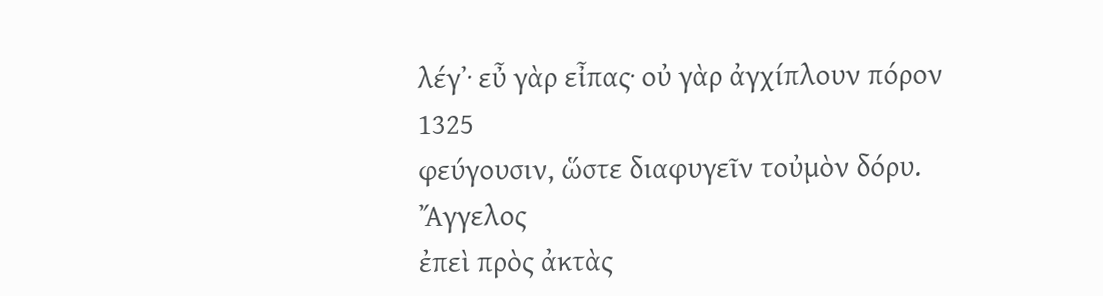λέγʼ· εὖ γὰρ εἶπας· οὐ γὰρ ἀγχίπλουν πόρον
1325
φεύγουσιν, ὥστε διαφυγεῖν τοὐμὸν δόρυ.
Ἄγγελος
ἐπεὶ πρὸς ἀκτὰς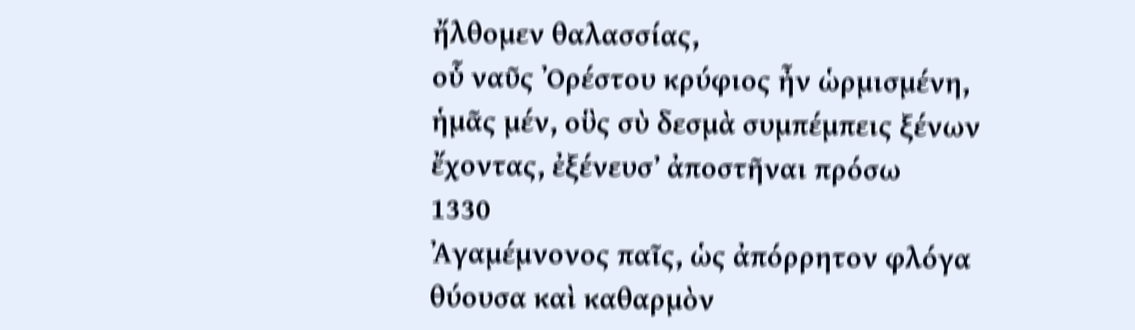ἤλθομεν θαλασσίας,
οὗ ναῦς Ὀρέστου κρύφιος ἦν ὡρμισμένη,
ἡμᾶς μέν, οὓς σὺ δεσμὰ συμπέμπεις ξένων
ἔχοντας, ἐξένευσʼ ἀποστῆναι πρόσω
1330
Ἀγαμέμνονος παῖς, ὡς ἀπόρρητον φλόγα
θύουσα καὶ καθαρμὸν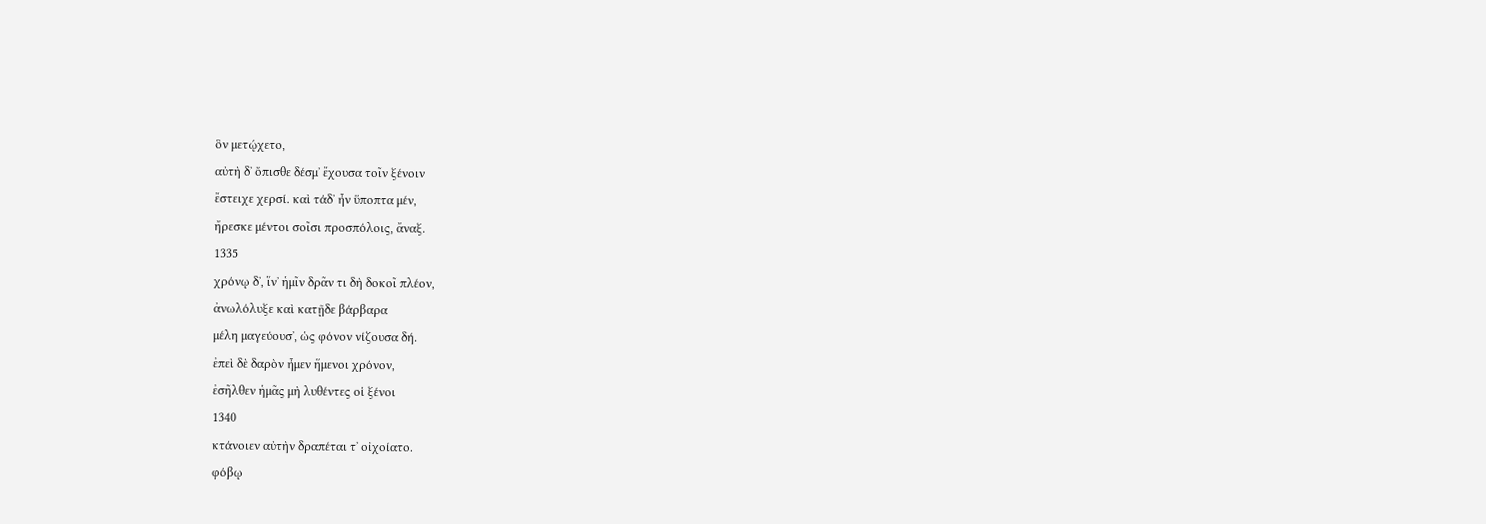ὃν μετῴχετο,
αὐτὴ δʼ ὄπισθε δέσμʼ ἔχουσα τοῖν ξένοιν
ἔστειχε χερσί. καὶ τάδʼ ἦν ὕποπτα μέν,
ἤρεσκε μέντοι σοῖσι προσπόλοις, ἄναξ.
1335
χρόνῳ δʼ, ἵνʼ ἡμῖν δρᾶν τι δὴ δοκοῖ πλέον,
ἀνωλόλυξε καὶ κατῇδε βάρβαρα
μέλη μαγεύουσʼ, ὡς φόνον νίζουσα δή.
ἐπεὶ δὲ δαρὸν ἦμεν ἥμενοι χρόνον,
ἐσῆλθεν ἡμᾶς μὴ λυθέντες οἱ ξένοι
1340
κτάνοιεν αὐτὴν δραπέται τʼ οἰχοίατο.
φόβῳ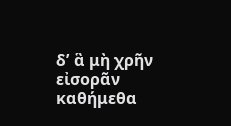δʼ ἃ μὴ χρῆν εἰσορᾶν καθήμεθα